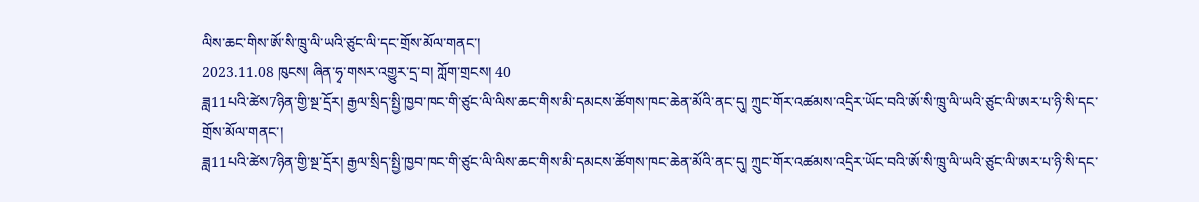ལིས་ཆང་གིས་ཨོ་སི་ཁྲུ་ལི་ཡའི་ཙུང་ལི་དང་གྲོས་མོལ་གནང་།
2023.11.08 ཁུངས། ཞིན་ཧྭ་གསར་འགྱུར་དྲ་བ། ཀློག་གྲངས། 40
ཟླ11པའི་ཚེས7ཉིན་གྱི་སྔ་དྲོར། རྒྱལ་སྲིད་སྤྱི་ཁྱབ་ཁང་གི་ཙུང་ལི་ལིས་ཆང་གིས་མི་དམངས་ཚོགས་ཁང་ཆེན་མོའི་ནང་དུ། ཀྲུང་གོར་འཚམས་འདྲིར་ཡོང་བའི་ཨོ་སི་ཁྲུ་ལི་ཡའི་ཙུང་ལི་ཨར་པ་ཉི་སི་དང་གྲོས་མོལ་གནང་།
ཟླ11པའི་ཚེས7ཉིན་གྱི་སྔ་དྲོར། རྒྱལ་སྲིད་སྤྱི་ཁྱབ་ཁང་གི་ཙུང་ལི་ལིས་ཆང་གིས་མི་དམངས་ཚོགས་ཁང་ཆེན་མོའི་ནང་དུ། ཀྲུང་གོར་འཚམས་འདྲིར་ཡོང་བའི་ཨོ་སི་ཁྲུ་ལི་ཡའི་ཙུང་ལི་ཨར་པ་ཉི་སི་དང་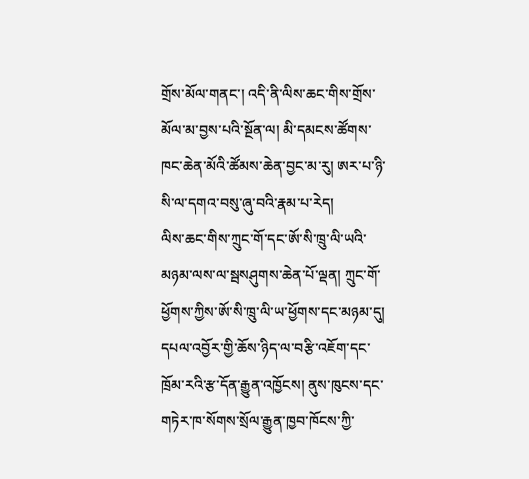གྲོས་མོལ་གནང་། འདི་ནི་ལིས་ཆང་གིས་གྲོས་མོལ་མ་བྱས་པའི་སྔོན་ལ། མི་དམངས་ཚོགས་ཁང་ཆེན་མོའི་ཚོམས་ཆེན་བྱང་མ་རུ། ཨར་པ་ཉི་སི་ལ་དགའ་བསུ་ཞུ་བའི་རྣམ་པ་རེད།
ལིས་ཆང་གིས་ཀྲུང་གོ་དང་ཨོ་སི་ཁྲུ་ལི་ཡའི་མཉམ་ལས་ལ་སྦསཤུགས་ཆེན་པོ་ལྡན། ཀྲུང་གོ་ཕྱོགས་ཀྱིས་ཨོ་སི་ཁྲུ་ལི་ཡ་ཕྱོགས་དང་མཉམ་དུ། དཔལ་འབྱོར་གྱི་ཆོས་ཉིད་ལ་བརྩི་འཇོག་དང་ཁྲོམ་རའི་རྩ་དོན་རྒྱུན་འཁྱོངས། ནུས་ཁུངས་དང་གཏེར་ཁ་སོགས་སྲོལ་རྒྱུན་ཁྱབ་ཁོངས་ཀྱི་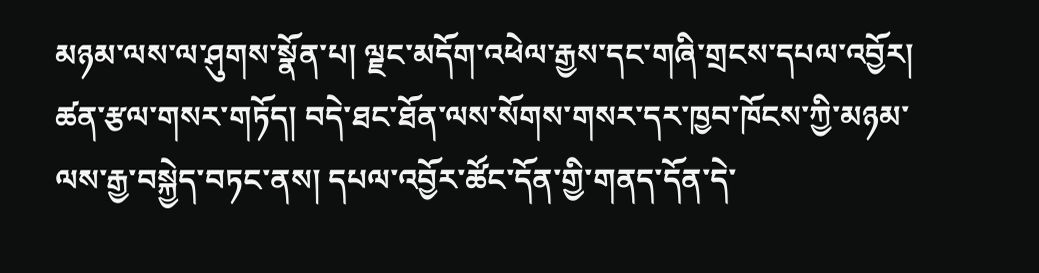མཉམ་ལས་ལ་ཤུགས་སྣོན་པ། ལྗང་མདོག་འཕེལ་རྒྱས་དང་གཞི་གྲངས་དཔལ་འབྱོར། ཚན་རྩལ་གསར་གཏོད། བདེ་ཐང་ཐོན་ལས་སོགས་གསར་དར་ཁྱབ་ཁོངས་ཀྱི་མཉམ་ལས་རྒྱ་བསྐྱེད་བཏང་ནས། དཔལ་འབྱོར་ཚོང་དོན་གྱི་གནད་དོན་དེ་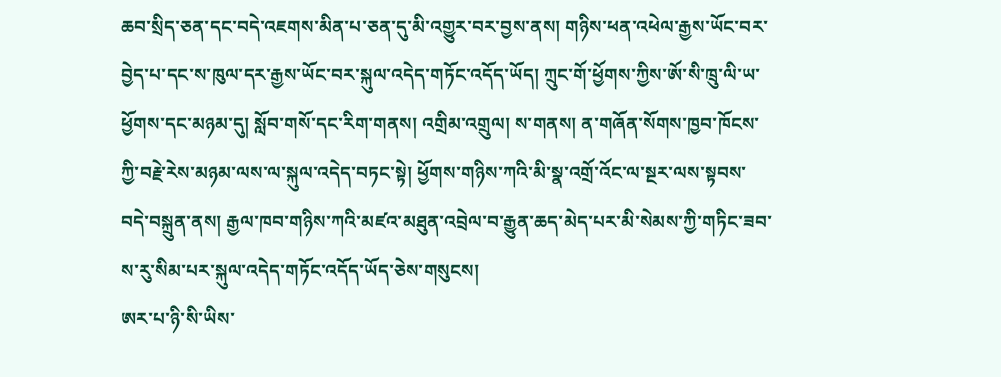ཆབ་སྲིད་ཅན་དང་བདེ་འཇགས་མིན་པ་ཅན་དུ་མི་འགྱུར་བར་བྱས་ནས། གཉིས་ཕན་འཕེལ་རྒྱས་ཡོང་བར་བྱེད་པ་དང་ས་ཁུལ་དར་རྒྱས་ཡོང་བར་སྐུལ་འདེད་གཏོང་འདོད་ཡོད། ཀྲུང་གོ་ཕྱོགས་ཀྱིས་ཨོ་སི་ཁྲུ་ལི་ཡ་ཕྱོགས་དང་མཉམ་དུ། སློབ་གསོ་དང་རིག་གནས། འགྲིམ་འགྲུལ། ས་གནས། ན་གཞོན་སོགས་ཁྱབ་ཁོངས་ཀྱི་བརྗེ་རེས་མཉམ་ལས་ལ་སྐུལ་འདེད་བཏང་སྟེ། ཕྱོགས་གཉིས་ཀའི་མི་སྣ་འགྲོ་འོང་ལ་སྔར་ལས་སྟབས་བདེ་བསྐྲུན་ནས། རྒྱལ་ཁབ་གཉིས་ཀའི་མཛའ་མཐུན་འབྲེལ་བ་རྒྱུན་ཆད་མེད་པར་མི་སེམས་ཀྱི་གཏིང་ཟབ་ས་རུ་སིམ་པར་སྐུལ་འདེད་གཏོང་འདོད་ཡོད་ཅེས་གསུངས།
ཨར་པ་ཉི་སི་ཡིས་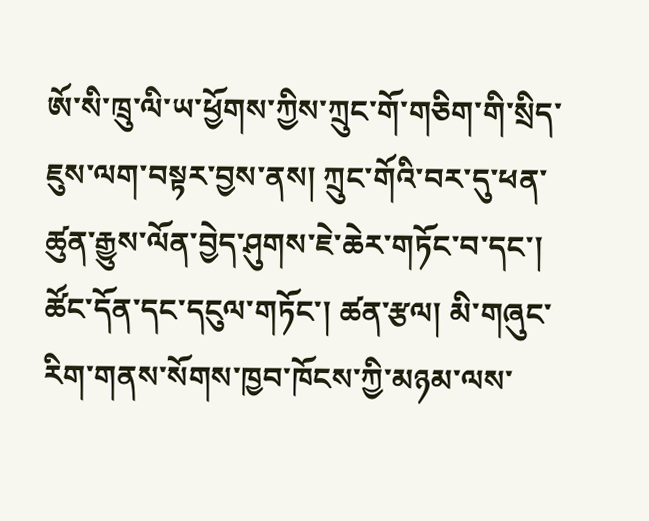ཨོ་སི་ཁྲུ་ལི་ཡ་ཕྱོགས་ཀྱིས་ཀྲུང་གོ་གཅིག་གི་སྲིད་ཇུས་ལག་བསྟར་བྱས་ནས། ཀྲུང་གོའི་བར་དུ་ཕན་ཚུན་རྒྱུས་ལོན་བྱེད་ཤུགས་ཇེ་ཆེར་གཏོང་བ་དང་། ཚོང་དོན་དང་དངུལ་གཏོང་། ཚན་རྩལ། མི་གཞུང་རིག་གནས་སོགས་ཁྱབ་ཁོངས་ཀྱི་མཉམ་ལས་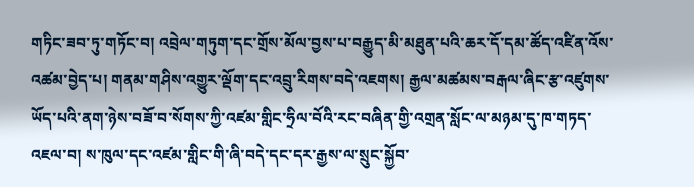གཏིང་ཟབ་ཏུ་གཏོང་བ། འབྲེལ་གཏུག་དང་གྲོས་མོལ་བྱས་པ་བརྒྱུད་མི་མཐུན་པའི་ཆར་དོ་དམ་ཚོད་འཛིན་འོས་འཚམ་བྱེད་པ། གནམ་གཤིས་འགྱུར་ལྡོག་དང་འབྲུ་རིགས་བདེ་འཇགས། རྒྱལ་མཚམས་བརྒལ་ཞིང་རྩ་འཛུགས་ཡོད་པའི་ནག་ཉེས་བཟོ་བ་སོགས་ཀྱི་འཛམ་གླིང་ཧྲིལ་བོའི་རང་བཞིན་གྱི་འགྲན་སློང་ལ་མཉམ་དུ་ཁ་གཏད་འཇལ་བ། ས་ཁུལ་དང་འཛམ་གླིང་གི་ཞི་བདེ་དང་དར་རྒྱས་ལ་སྲུང་སྐྱོབ་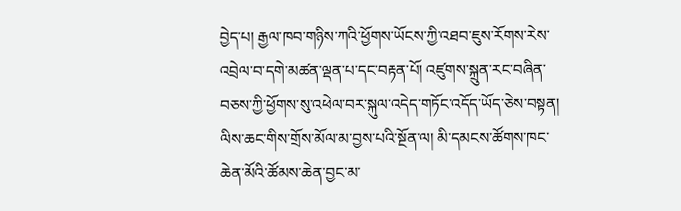བྱེད་པ། རྒྱལ་ཁབ་གཉིས་ཀའི་ཕྱོགས་ཡོངས་ཀྱི་འཐབ་ཇུས་རོགས་རེས་འབྲེལ་བ་དགེ་མཚན་ལྡན་པ་དང་བརྟན་པོ། འཛུགས་སྐྲུན་རང་བཞིན་བཅས་ཀྱི་ཕྱོགས་སུ་འཕེལ་བར་སྐུལ་འདེད་གཏོང་འདོད་ཡོད་ཅེས་བསྟན།
ལིས་ཆང་གིས་གྲོས་མོལ་མ་བྱས་པའི་སྔོན་ལ། མི་དམངས་ཚོགས་ཁང་ཆེན་མོའི་ཚོམས་ཆེན་བྱང་མ་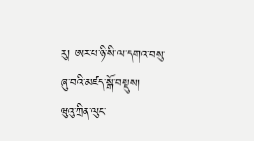རུ། ཨར་པ་ཉི་སི་ལ་དགའ་བསུ་ཞུ་བའི་མཛད་སྒོ་བསྡུས།
ཝུའུ་ཀྲིན་ལུང་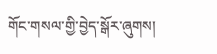གོང་གསལ་གྱི་བྱེད་སྒོར་ཞུགས།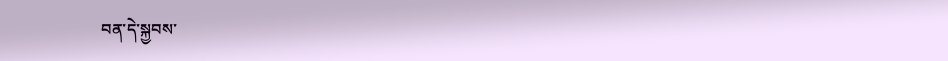བན་དེ་སྐྱབས་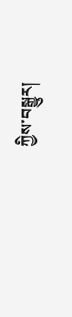ཀྱིས་བསྒྱུར།